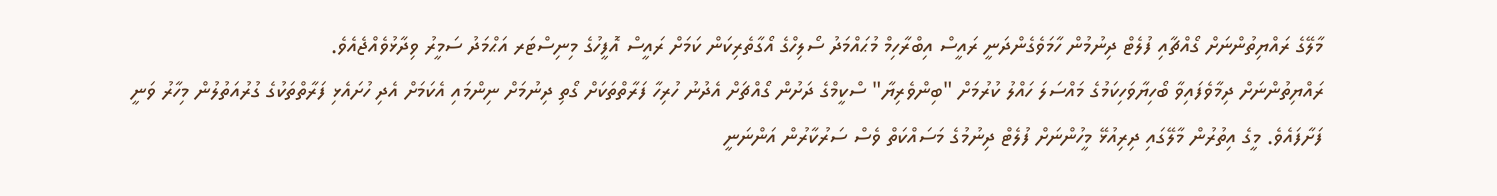މާލޭގެ ރައްޔިތުންނަށް ގޯއްޗާއި ފުލެޓް ދިނުމުން ހާމަވެގެންދަނީ ރައީސް އިބްރާހިމް މުޙައްމަދު ސޯލިހްގެ އޯގާތެރިކަން ކަމަށް ރައީސް އޮފީހުގެ މިނިސްޓަރ އަޙްމަދު ސަމީރު ވިދާޅުވެއްޖެއެވެ.
ރައްޔިތުންނަށް ދިމާވެފައިވާ ބޯހިޔާވަހިކަމުގެ މައްސަލަ ހައްލު ކުރުމަށް "ބިންވެރިޔާ" ސްކީމްގެ ދަށުން ގޯއްޗަށް އެދުނު ހުރިހާ ފަރާތްތަކަށް ގޯތި ދިނުމަށް ނިންމައި އެކަމަށް އެދި ހުށައެޅި ފަރާތްތަކުގެ ގުރުއަތުލުން މިހާރު ވަނީ ފަށާފައެވެ. މީގެ އިތުރުން މާލޭގައި ދިރިއުޅޭ މީހުންނަށް ފުލެޓް ދިނުމުގެ މަސައްކަތް ވެސް ސަރުކާރުން އަންނަނީ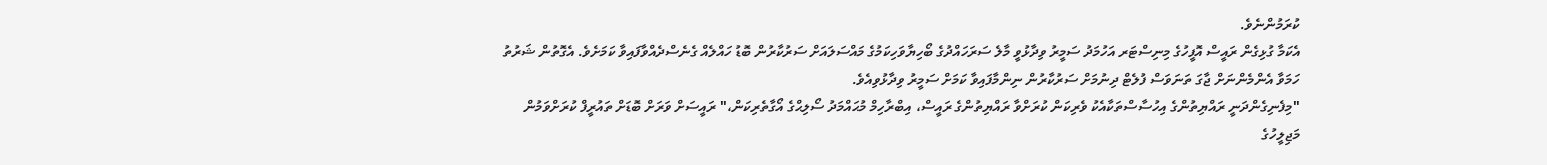ކުރަމުންނެވެ.
އެކަމާ ގުޅިގެން ރައީސް އޮފީހުގެ މިނިސްޓަރ އަހުމަދު ސަމީރު ވިދާޅުވީ މާލެ ސަރަހައްދުގެ ބޯހިޔާވަހިކަމުގެ މައްސަލައަށް ސަރުކާރުން ބޮޑު ހައްލެއް ގެނެސްދެއްވާފައިވާ ކަމަށެވެ. އެގޮތުން ޝަރުތު ހަމަވާ އެންމެންނަށް ޖާގަ ތަނަވަސް ފުލެޓް ދިނުމަށް ސަރުކާރުން ނިންމާފައިވާ ކަމަށް ސަމީރު ވިދާޅުވިއެވެ.
"މިފެނިގެންދަނީ ރައްޔިތުންގެ އިހުސާސްތަކާއެކު ވެރިކަން ކުރަށްވާ ރައްޔިތުންގެ ރައީސް، އިބްރާހިމް މުޙައްމަދު ސޯލިޙްގެ އޯގާތެރިކަން،" ރައީސަށް ވަރަށް ބޮޑަށް ތައުރީފް ކުރަށްވަމުން މަޖިލީހުގެ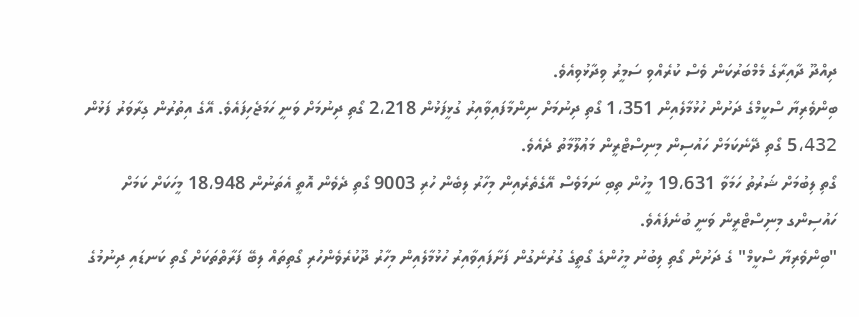ދިއްދޫ ދާއިރާގެ މެމްބަރުކަން ވެސް ކުރެއްވި ސަމީރު ވިދާޅުވިއެވެ.
ބިންވެރިޔާ ސްކީމްގެ ދަށުން ހުޅުމާލެއިން 1،351 ގޯތި ދިނުމަށް ނިންމާފައިވާއިރު ގުޅީފަޅުން 2،218 ގޯތި ދިނުމަށް ވަނީ ހަމަޖެހިފައެވެ. އޭގެ އިތުރުން ގިރާވަރު ފަޅުން 5،432 ގޯތި ދޭނެކަމަށް ހައުސިން މިނިސްޓްރީން މަޢުލޫމާތު ދެއެވެ.
ގޯތި ލިބުމަށް ޝަރުތު ހަމަވާ 19،631 މީހުން ތިބި ނަމަވެސް އޭގެތެރެއިން މިހާރު ލިބެން ހުރި 9003 ގޯތި ދެވެން އޮތީ އެތަނުން 18،948 މީހަކަށް ކަމަށް ހައުސިންގ މިނިސްޓްރީން ވަނީ ބުނެފައެވެ.
"ބިންވެރިޔާ ސްކީމް" ގެ ދަށުން ގޯތި ލިބުނު މީހުންގެ ގޯތީގެ ގުރުނެގުން ފަށާފައިވާއިރު ހުޅުމާލެއިން މިހާރު ދޫކުރެވެންހުރި ގޯތިތައް ލިބޭ ފަރާތްތަކަށް ގޯތި ކަނޑައި ދިނުމުގެ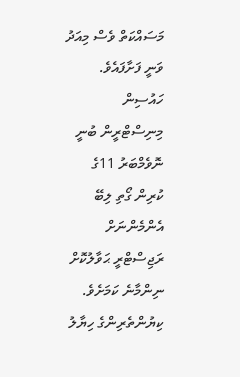މަސައްކަތް ވެސް މިއަދު ވަނީ ފަށާފައެވެ. ހައުސިން މިނިސްޓްރީން ބުނީ ނޮވެމްބަރު 11ގެ ކުރިން ގޯތި ލިބޭ އެންމެންނަށް ރަޖިސްޓްރީ ޙަވާލުކޮށް ނިންމާނެ ކަމަށެވެ.
ކިޔުންތެރިންގެ ހިޔާލު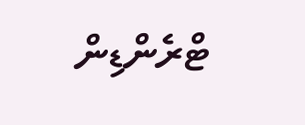ޓްރެންޑިން